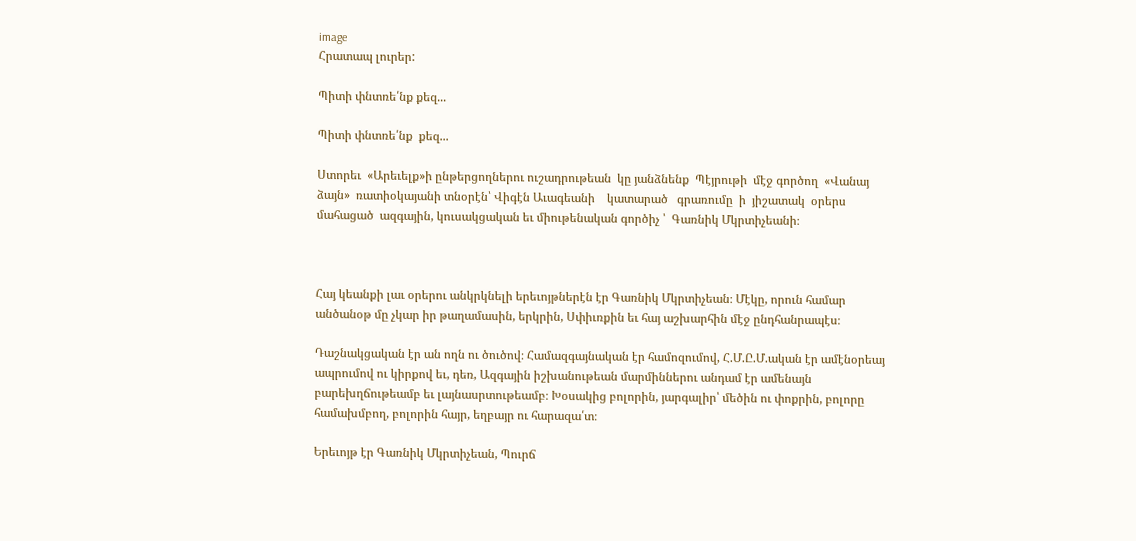image
Հրատապ լուրեր:

Պիտի փնտռե՛նք քեզ...

Պիտի փնտռե՛նք  քեզ...

Ստորեւ  «Արեւելք»ի ընթերցողներու ուշադրութեան  կը յանձնենք  Պէյրութի  մէջ գործող  «Վանայ  ձայն»  ռատիօկայանի տնօրէն՝ Վիգէն Աւագեանի    կատարած   գրառումը  ի  յիշատակ  օրերս մահացած  ազգային, կուսակցական եւ միութենական գործիչ ՝  Գառնիկ Մկրտիչեանի։



Հայ կեանքի լաւ օրերու անկրկնելի երեւոյթներէն էր Գառնիկ Մկրտիչեան։ Մէկը, որուն համար անծանօթ մը չկար իր թաղամասին, երկրին, Սփիւռքին եւ հայ աշխարհին մէջ ընդհանրապէս։

Դաշնակցական էր ան ողն ու ծուծով։ Համազգայնական էր համոզումով, Հ.Մ.Ը.Մ.ական էր ամէնօրեայ ապրումով ու կիրքով եւ, դեռ, Ազգային իշխանութեան մարմիններու անդամ էր ամենայն բարեխղճութեամբ եւ լայնասրտութեամբ։ Խօսակից բոլորին, յարգալիր՝ մեծին ու փոքրին, բոլորը համախմբող, բոլորին հայր, եղբայր ու հարազա՛տ։

Երեւոյթ էր Գառնիկ Մկրտիչեան, Պուրճ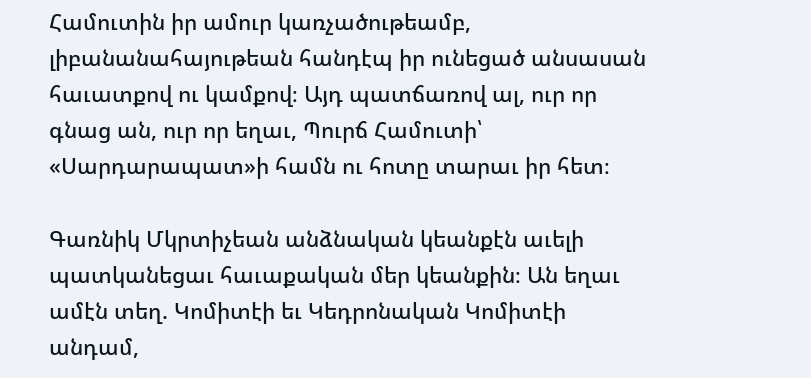Համուտին իր ամուր կառչածութեամբ, լիբանանահայութեան հանդէպ իր ունեցած անսասան հաւատքով ու կամքով։ Այդ պատճառով ալ, ուր որ գնաց ան, ուր որ եղաւ, Պուրճ Համուտի՝ «Սարդարապատ»ի համն ու հոտը տարաւ իր հետ։

Գառնիկ Մկրտիչեան անձնական կեանքէն աւելի պատկանեցաւ հաւաքական մեր կեանքին։ Ան եղաւ ամէն տեղ. Կոմիտէի եւ Կեդրոնական Կոմիտէի անդամ,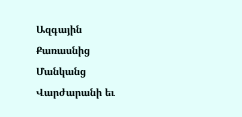Ազգային Քառասնից Մանկանց Վարժարանի եւ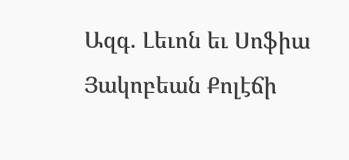Ազգ. Լեւոն եւ Սոֆիա Յակոբեան Քոլէճի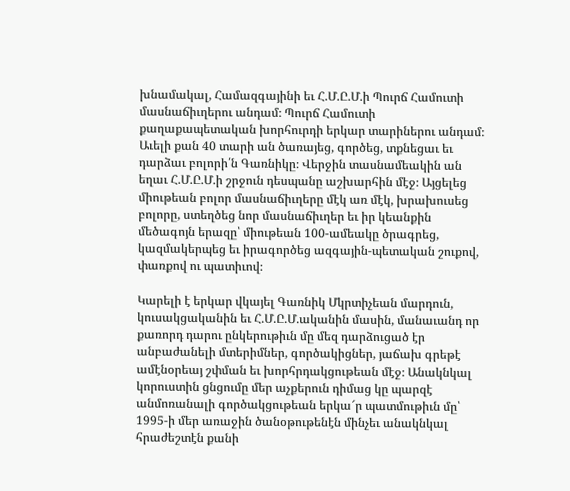խնամակալ, Համազգայինի եւ Հ.Մ.Ը.Մ.ի Պուրճ Համուտի մասնաճիւղերու անդամ։ Պուրճ Համուտի քաղաքապետական խորհուրդի երկար տարիներու անդամ։ Աւելի քան 40 տարի ան ծառայեց, գործեց, տքնեցաւ եւ դարձաւ բոլորի՛ն Գառնիկը։ Վերջին տասնամեակին ան եղաւ Հ.Մ.Ը.Մ.ի շրջուն դեսպանը աշխարհին մէջ։ Այցելեց միութեան բոլոր մասնաճիւղերը մէկ առ մէկ, խրախուսեց բոլորը, ստեղծեց նոր մասնաճիւղեր եւ իր կեանքին մեծագոյն երազը՝ միութեան 100-ամեակը ծրագրեց, կազմակերպեց եւ իրագործեց ազգային-պետական շուքով, փառքով ու պատիւով։

Կարելի է երկար վկայել Գառնիկ Մկրտիչեան մարդուն, կուսակցականին եւ Հ.Մ.Ը.Մ.ականին մասին, մանաւանդ որ քառորդ դարու ընկերութիւն մը մեզ դարձուցած էր անբաժանելի մտերիմներ, գործակիցներ, յաճախ գրեթէ ամէնօրեայ շփման եւ խորհրդակցութեան մէջ։ Անակնկալ կորուստին ցնցումը մեր աչքերուն դիմաց կը պարզէ անմոռանալի գործակցութեան երկա՜ր պատմութիւն մը՝ 1995-ի մեր առաջին ծանօթութենէն մինչեւ անակնկալ հրաժեշտէն քանի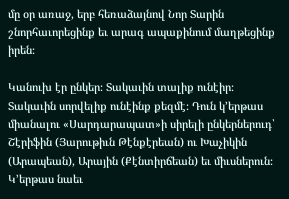մը օր առաջ, երբ հեռաձայնով Նոր Տարին շնորհաւորեցինք եւ արագ ապաքինում մաղթեցինք իրեն։

Կանուխ էր ընկեր։ Տակաւին տալիք ունէիր։ Տակաւին սորվելիք ունէինք քեզմէ։ Դուն կ’երթաս միանալու «Սարդարապատ»ի սիրելի ընկերներուդ՝ Շէրիֆին (Յարութիւն Թէնքէրեան) ու Խաչիկին (Արապեան), Արային (Քէնտիրճեան) եւ միւսներուն։ Կ’երթաս նաեւ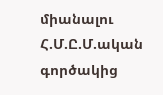միանալու Հ.Մ.Ը.Մ.ական գործակից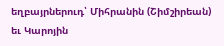եղբայրներուդ՝ Միհրանին (Շիմշիրեան) եւ Կարոյին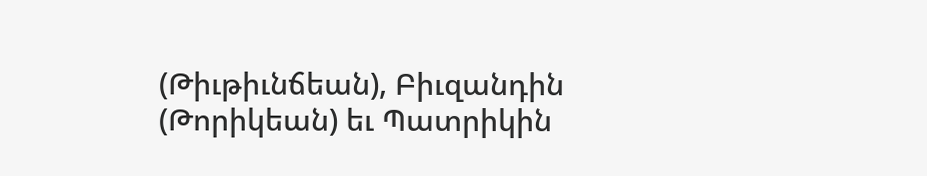(Թիւթիւնճեան), Բիւզանդին (Թորիկեան) եւ Պատրիկին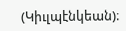(Կիւլպէնկեան)։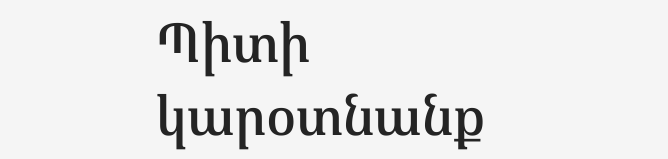Պիտի կարօտնանք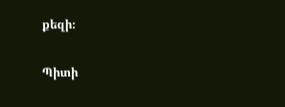քեզի։

Պիտի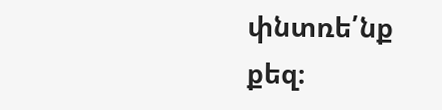փնտռե՛նք քեզ։